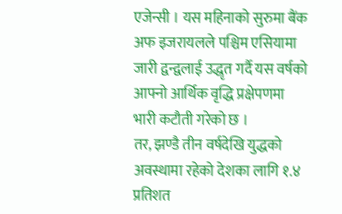एजेन्सी । यस महिनाको सुरुमा बैंक अफ इजरायलले पश्चिम एसियामा जारी द्वन्द्वलाई उद्धृत गर्दै यस वर्षको आफ्नो आर्थिक वृद्धि प्रक्षेपणमा भारी कटौती गरेको छ ।
तर, झण्डै तीन वर्षदेखि युद्धको अवस्थामा रहेको देशका लागि १.४ प्रतिशत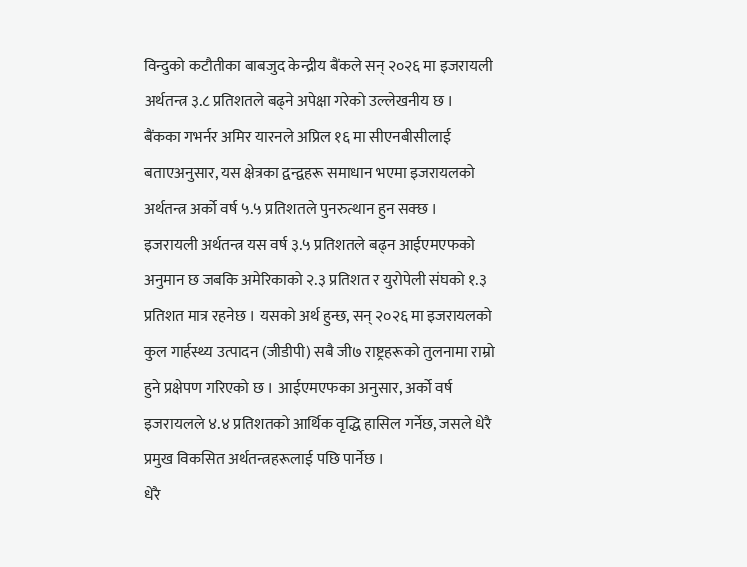विन्दुको कटौतीका बाबजुद केन्द्रीय बैंकले सन् २०२६ मा इजरायली अर्थतन्त्र ३.८ प्रतिशतले बढ्ने अपेक्षा गरेको उल्लेखनीय छ ।
बैंकका गभर्नर अमिर यारनले अप्रिल १६ मा सीएनबीसीलाई बताएअनुसार, यस क्षेत्रका द्वन्द्वहरू समाधान भएमा इजरायलको अर्थतन्त्र अर्को वर्ष ५.५ प्रतिशतले पुनरुत्थान हुन सक्छ ।
इजरायली अर्थतन्त्र यस वर्ष ३.५ प्रतिशतले बढ्न आईएमएफको अनुमान छ जबकि अमेरिकाको २.३ प्रतिशत र युरोपेली संघको १.३ प्रतिशत मात्र रहनेछ । यसको अर्थ हुन्छ, सन् २०२६ मा इजरायलको कुल गार्हस्थ्य उत्पादन (जीडीपी) सबै जी७ राष्ट्रहरूको तुलनामा राम्रो हुने प्रक्षेपण गरिएको छ । आईएमएफका अनुसार, अर्को वर्ष इजरायलले ४.४ प्रतिशतको आर्थिक वृद्धि हासिल गर्नेछ, जसले धेरै प्रमुख विकसित अर्थतन्त्रहरूलाई पछि पार्नेछ ।
धेरै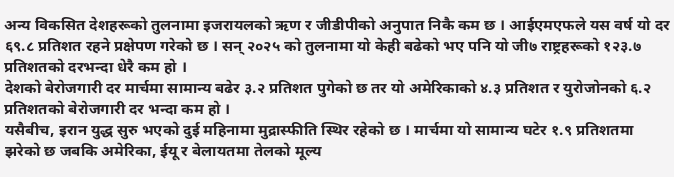अन्य विकसित देशहरूको तुलनामा इजरायलको ऋण र जीडीपीको अनुपात निकै कम छ । आईएमएफले यस वर्ष यो दर ६९.८ प्रतिशत रहने प्रक्षेपण गरेको छ । सन् २०२५ को तुलनामा यो केही बढेको भए पनि यो जी७ राष्ट्रहरूको १२३.७ प्रतिशतको दरभन्दा धेरै कम हो ।
देशको बेरोजगारी दर मार्चमा सामान्य बढेर ३.२ प्रतिशत पुगेको छ तर यो अमेरिकाको ४.३ प्रतिशत र युरोजोनको ६.२ प्रतिशतको बेरोजगारी दर भन्दा कम हो ।
यसैबीच, इरान युद्ध सुरु भएको दुई महिनामा मुद्रास्फीति स्थिर रहेको छ । मार्चमा यो सामान्य घटेर १.९ प्रतिशतमा झरेको छ जबकि अमेरिका, ईयू र बेलायतमा तेलको मूल्य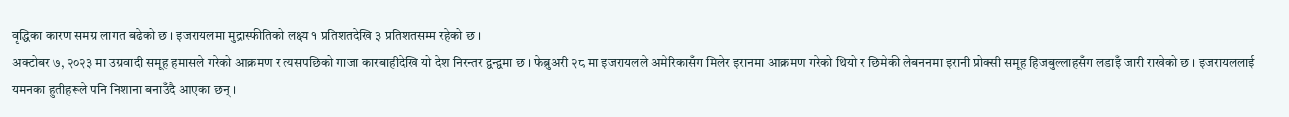वृद्धिका कारण समग्र लागत बढेको छ । इजरायलमा मुद्रास्फीतिको लक्ष्य १ प्रतिशतदेखि ३ प्रतिशतसम्म रहेको छ ।
अक्टोबर ७, २०२३ मा उग्रवादी समूह हमासले गरेको आक्रमण र त्यसपछिको गाजा कारबाहीदेखि यो देश निरन्तर द्वन्द्वमा छ । फेब्रुअरी २८ मा इजरायलले अमेरिकासँग मिलेर इरानमा आक्रमण गरेको थियो र छिमेकी लेबननमा इरानी प्रोक्सी समूह हिजबुल्लाहसँग लडाइँ जारी राखेको छ । इजरायललाई यमनका हुतीहरूले पनि निशाना बनाउँदै आएका छन् ।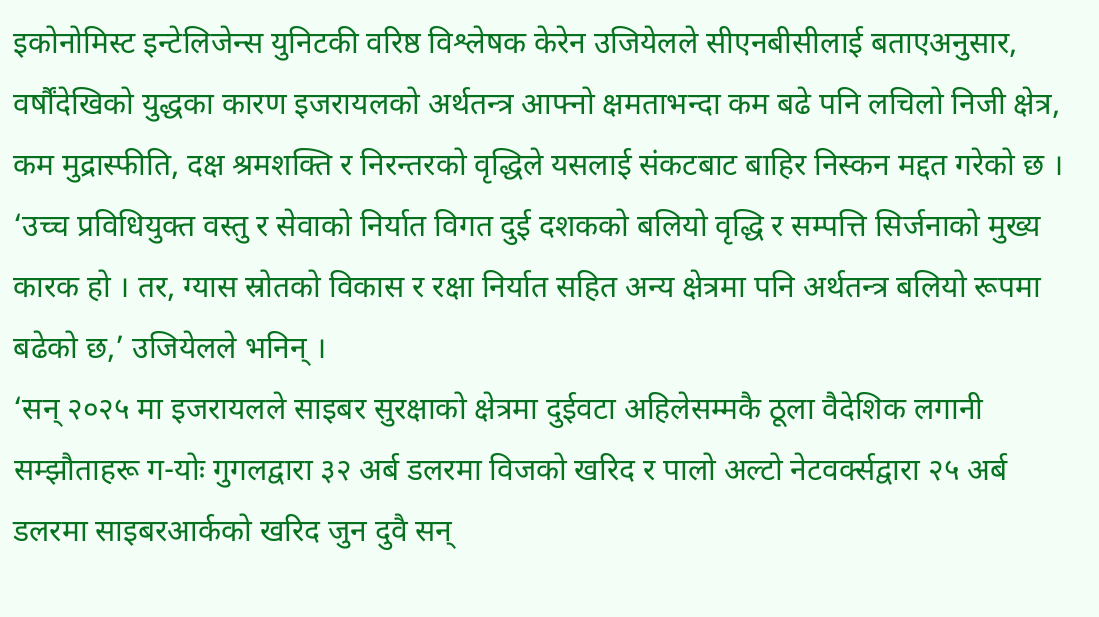इकोनोमिस्ट इन्टेलिजेन्स युनिटकी वरिष्ठ विश्लेषक केरेन उजियेलले सीएनबीसीलाई बताएअनुसार, वर्षौंदेखिको युद्धका कारण इजरायलको अर्थतन्त्र आफ्नो क्षमताभन्दा कम बढे पनि लचिलो निजी क्षेत्र, कम मुद्रास्फीति, दक्ष श्रमशक्ति र निरन्तरको वृद्धिले यसलाई संकटबाट बाहिर निस्कन मद्दत गरेको छ ।
‘उच्च प्रविधियुक्त वस्तु र सेवाको निर्यात विगत दुई दशकको बलियो वृद्धि र सम्पत्ति सिर्जनाको मुख्य कारक हो । तर, ग्यास स्रोतको विकास र रक्षा निर्यात सहित अन्य क्षेत्रमा पनि अर्थतन्त्र बलियो रूपमा बढेको छ,’ उजियेलले भनिन् ।
‘सन् २०२५ मा इजरायलले साइबर सुरक्षाको क्षेत्रमा दुईवटा अहिलेसम्मकै ठूला वैदेशिक लगानी सम्झौताहरू ग-योः गुगलद्वारा ३२ अर्ब डलरमा विजको खरिद र पालो अल्टो नेटवर्क्सद्वारा २५ अर्ब डलरमा साइबरआर्कको खरिद जुन दुवै सन्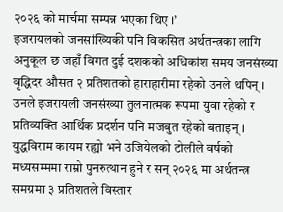२०२६ को मार्चमा सम्पन्न भएका थिए ।’
इजरायलको जनसांख्यिकी पनि विकसित अर्थतन्त्रका लागि अनुकूल छ जहाँ विगत दुई दशकको अधिकांश समय जनसंख्या वृद्धिदर औसत २ प्रतिशतको हाराहारीमा रहेको उनले थपिन् । उनले इजरायली जनसंख्या तुलनात्मक रूपमा युवा रहेको र प्रतिव्यक्ति आर्थिक प्रदर्शन पनि मजबुत रहेको बताइन् ।
युद्धविराम कायम रह्यो भने उजियेलको टोलीले वर्षको मध्यसम्ममा राम्रो पुनरुत्थान हुने र सन् २०२६ मा अर्थतन्त्र समग्रमा ३ प्रतिशतले विस्तार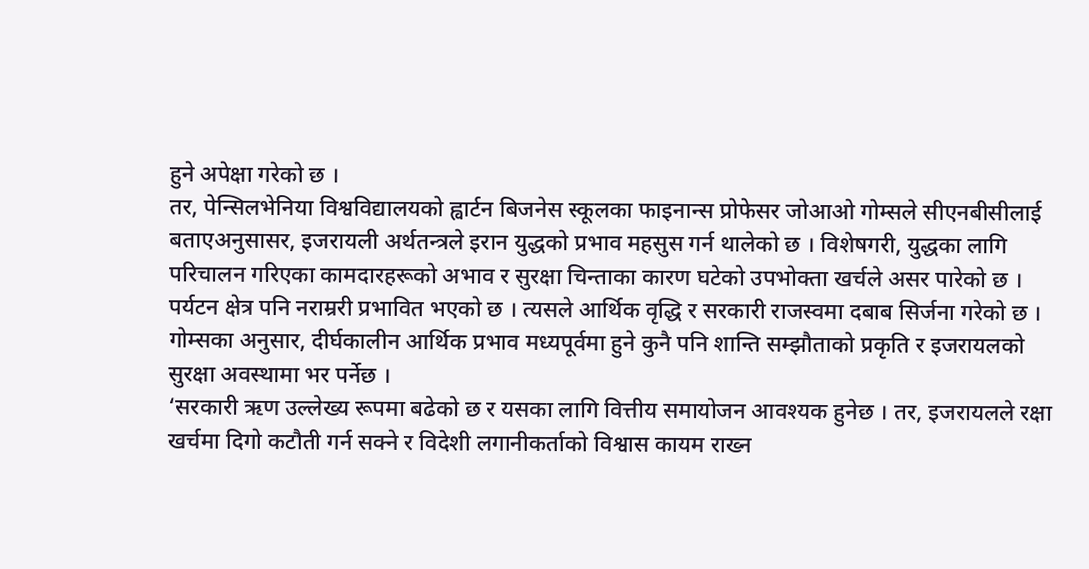हुने अपेक्षा गरेको छ ।
तर, पेन्सिलभेनिया विश्वविद्यालयको ह्वार्टन बिजनेस स्कूलका फाइनान्स प्रोफेसर जोआओ गोम्सले सीएनबीसीलाई बताएअनुसासर, इजरायली अर्थतन्त्रले इरान युद्धको प्रभाव महसुस गर्न थालेको छ । विशेषगरी, युद्धका लागि परिचालन गरिएका कामदारहरूको अभाव र सुरक्षा चिन्ताका कारण घटेको उपभोक्ता खर्चले असर पारेको छ ।
पर्यटन क्षेत्र पनि नराम्ररी प्रभावित भएको छ । त्यसले आर्थिक वृद्धि र सरकारी राजस्वमा दबाब सिर्जना गरेको छ ।
गोम्सका अनुसार, दीर्घकालीन आर्थिक प्रभाव मध्यपूर्वमा हुने कुनै पनि शान्ति सम्झौताको प्रकृति र इजरायलको सुरक्षा अवस्थामा भर पर्नेछ ।
‘सरकारी ऋण उल्लेख्य रूपमा बढेको छ र यसका लागि वित्तीय समायोजन आवश्यक हुनेछ । तर, इजरायलले रक्षा खर्चमा दिगो कटौती गर्न सक्ने र विदेशी लगानीकर्ताको विश्वास कायम राख्न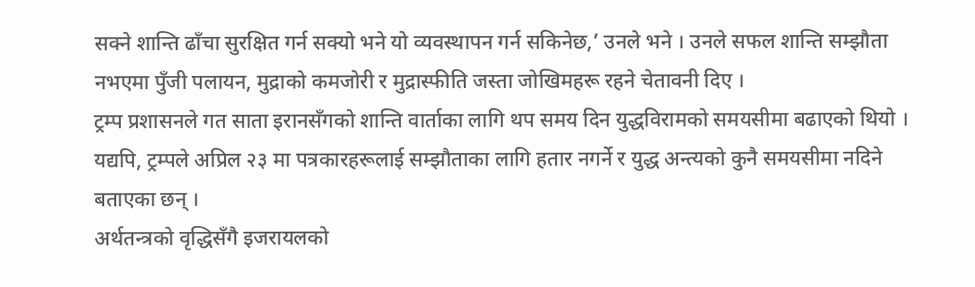सक्ने शान्ति ढाँचा सुरक्षित गर्न सक्यो भने यो व्यवस्थापन गर्न सकिनेछ,’ उनले भने । उनले सफल शान्ति सम्झौता नभएमा पुँजी पलायन, मुद्राको कमजोरी र मुद्रास्फीति जस्ता जोखिमहरू रहने चेतावनी दिए ।
ट्रम्प प्रशासनले गत साता इरानसँगको शान्ति वार्ताका लागि थप समय दिन युद्धविरामको समयसीमा बढाएको थियो । यद्यपि, ट्रम्पले अप्रिल २३ मा पत्रकारहरूलाई सम्झौताका लागि हतार नगर्ने र युद्ध अन्त्यको कुनै समयसीमा नदिने बताएका छन् ।
अर्थतन्त्रको वृद्धिसँगै इजरायलको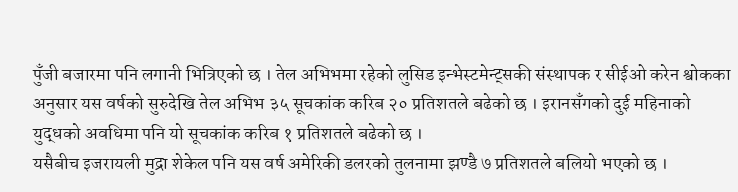पुँजी बजारमा पनि लगानी भित्रिएको छ । तेल अभिभमा रहेको लुसिड इन्भेस्टमेन्ट्सकी संस्थापक र सीईओ करेन श्वोकका अनुसार यस वर्षको सुरुदेखि तेल अभिभ ३५ सूचकांक करिब २० प्रतिशतले बढेको छ । इरानसँगको दुई महिनाको युद्धको अवधिमा पनि यो सूचकांक करिब १ प्रतिशतले बढेको छ ।
यसैबीच इजरायली मुद्रा शेकेल पनि यस वर्ष अमेरिकी डलरको तुलनामा झण्डै ७ प्रतिशतले बलियो भएको छ ।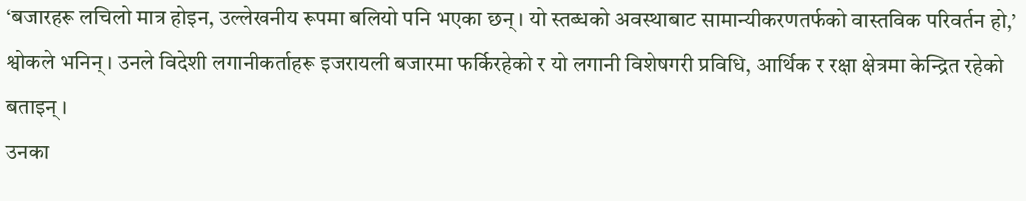‘बजारहरू लचिलो मात्र होइन, उल्लेखनीय रूपमा बलियो पनि भएका छन् । यो स्तब्धको अवस्थाबाट सामान्यीकरणतर्फको वास्तविक परिवर्तन हो,’ श्वोकले भनिन् । उनले विदेशी लगानीकर्ताहरू इजरायली बजारमा फर्किरहेको र यो लगानी विशेषगरी प्रविधि, आर्थिक र रक्षा क्षेत्रमा केन्द्रित रहेको बताइन् ।
उनका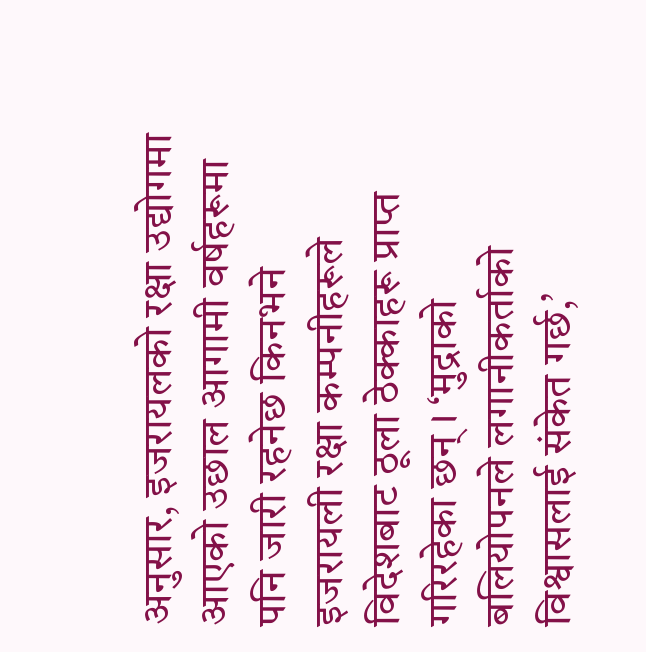अनुसार, इजरायलको रक्षा उद्योगमा आएको उछाल आगामी वर्षहरूमा पनि जारी रहनेछ किनभने इजरायली रक्षा कम्पनीहरूले विदेशबाट ठूला ठेक्काहरू प्राप्त गरिरहेका छन् । ‘मुद्राको बलियोपनले लगानीकर्ताको विश्वासलाई संकेत गर्छ,’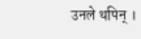उनले थपिन् ।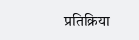प्रतिक्रिया